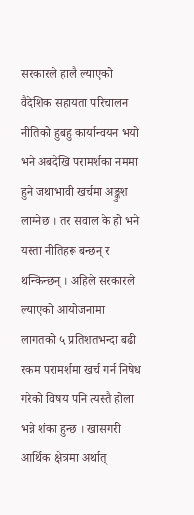सरकारले हालै ल्याएको वैदेशिक सहायता परिचालन नीतिको हुबहु कार्यान्वयन भयो भने अबदेखि परामर्शका नममा हुने जथाभावी खर्चमा अङ्कुश लाग्नेछ । तर सवाल के हो भने यस्ता नीतिहरू बन्छन् र थन्किन्छन् । अहिले सरकारले ल्याएको आयोजनामा लागतको ५ प्रतिशतभन्दा बढी रकम परामर्शमा खर्च गर्न निषेध गरेको विषय पनि त्यस्तै होला भन्ने शंका हुन्छ । खासगरी आर्थिक क्षेत्रमा अर्थात्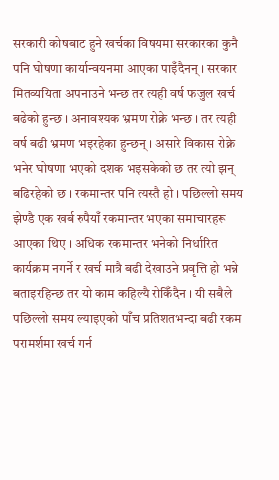सरकारी कोषबाट हुने खर्चका विषयमा सरकारका कुनै पनि घोषणा कार्यान्वयनमा आएका पाइँदैनन् । सरकार मितव्ययिता अपनाउने भन्छ तर त्यही वर्ष फजुल खर्च बढेको हुन्छ । अनावश्यक भ्रमण रोक्ने भन्छ । तर त्यही वर्ष बढी भ्रमण भइरहेका हुन्छन् । असारे विकास रोक्ने भनेर घोषणा भएको दशक भइसकेको छ तर त्यो झन् बढिरहेको छ । रकमान्तर पनि त्यस्तै हो । पछिल्लो समय झेण्डै एक खर्ब रुपैयाँ रकमान्तर भएका समाचारहरू आएका थिए । अधिक रकमान्तर भनेको निर्धारित कार्यक्रम नगर्ने र खर्च मात्रै बढी देखाउने प्रवृत्ति हो भन्ने बताइरहिन्छ तर यो काम कहिल्यै रोकिँदैन । यी सबैले पछिल्लो समय ल्याइएको पाँच प्रतिशतभन्दा बढी रकम परामर्शमा खर्च गर्न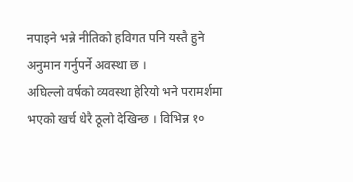नपाइने भन्ने नीतिको हविगत पनि यस्तै हुने अनुमान गर्नुपर्ने अवस्था छ ।
अघिल्लो वर्षको व्यवस्था हेरियो भने परामर्शमा भएको खर्च धेरै ठूलो देखिन्छ । विभिन्न १०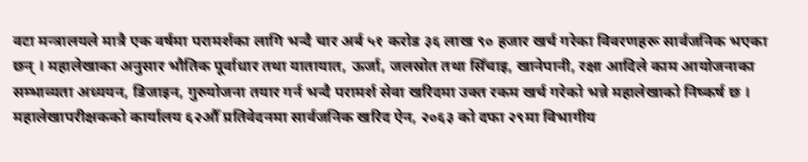वटा मन्त्रालयले मात्रै एक वर्षमा परामर्शका लागि भन्दै चार अर्ब ५१ करोड ३६ लाख ९० हजार खर्च गरेका विवरणहरू सार्वजनिक भएका छन् । महालेखाका अनुसार भौतिक पूर्वाधार तथा यातायात, ऊर्जा, जलस्रोत तथा सिँचाइ, खानेपानी, रक्षा आदिले काम आयोजनाका सम्भाव्यता अध्ययन, डिजाइन, गुरुयोजना तयार गर्न भन्दै परामर्श सेवा खरिदमा उक्त रकम खर्च गरेको भन्ने महालेखाको निष्कर्ष छ । महालेखापरीक्षकको कार्यालय ६२औँ प्रतिवेदनमा सार्वजनिक खरिद ऐन, २०६३ को दफा २९मा विभागीय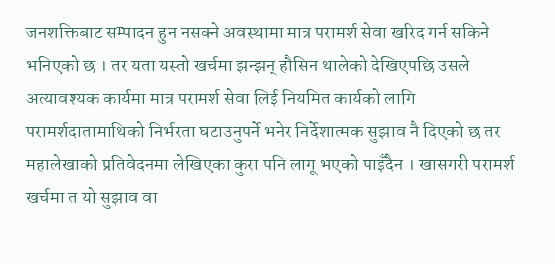जनशक्तिबाट सम्पादन हुन नसक्ने अवस्थामा मात्र परामर्श सेवा खरिद गर्न सकिने भनिएको छ । तर यता यस्तो खर्चमा झन्झन् हौसिन थालेको देखिएपछि उसले अत्यावश्यक कार्यमा मात्र परामर्श सेवा लिई नियमित कार्यको लागि परामर्शदातामाथिको निर्भरता घटाउनुपर्ने भनेर निर्देशात्मक सुझाव नै दिएको छ तर महालेखाको प्रतिवेदनमा लेखिएका कुरा पनि लागू भएको पाइँदैन । खासगरी परामर्श खर्चमा त यो सुझाव वा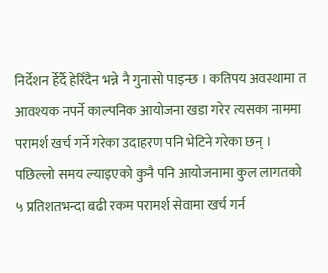निर्देशन र्हेर्दै हेरिँदैन भन्ने नै गुनासो पाइन्छ । कतिपय अवस्थामा त आवश्यक नपर्ने काल्पनिक आयोजना खडा गरेर त्यसका नाममा परामर्श खर्च गर्ने गरेका उदाहरण पनि भेटिने गरेका छन् ।
पछिल्लो समय ल्याइएको कुनै पनि आयोजनामा कुल लागतको ५ प्रतिशतभन्दा बढी रकम परामर्श सेवामा खर्च गर्न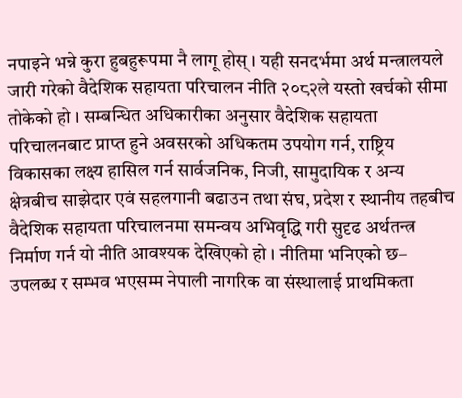नपाइने भन्ने कुरा हुबहुरूपमा नै लागू होस् । यही सनदर्भमा अर्थ मन्त्रालयले जारी गरेको वैदेशिक सहायता परिचालन नीति २०८२ले यस्तो खर्चको सीमा तोकेको हो । सम्बन्धित अधिकारीका अनुसार वैदेशिक सहायता परिचालनबाट प्राप्त हुने अवसरको अधिकतम उपयोग गर्न, राष्ट्रिय विकासका लक्ष्य हासिल गर्न सार्वजनिक, निजी, सामुदायिक र अन्य क्षेत्रबीच साझेदार एवं सहलगानी बढाउन तथा संघ, प्रदेश र स्थानीय तहबीच वैदेशिक सहायता परिचालनमा समन्वय अभिवृद्धि गरी सुदृढ अर्थतन्त्र निर्माण गर्न यो नीति आवश्यक देखिएको हो । नीतिमा भनिएको छ– उपलब्ध र सम्भव भएसम्म नेपाली नागरिक वा संस्थालाई प्राथमिकता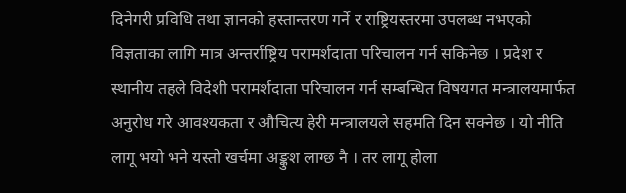दिनेगरी प्रविधि तथा ज्ञानको हस्तान्तरण गर्ने र राष्ट्रियस्तरमा उपलब्ध नभएको विज्ञताका लागि मात्र अन्तर्राष्ट्रिय परामर्शदाता परिचालन गर्न सकिनेछ । प्रदेश र स्थानीय तहले विदेशी परामर्शदाता परिचालन गर्न सम्बन्धित विषयगत मन्त्रालयमार्फत अनुरोध गरे आवश्यकता र औचित्य हेरी मन्त्रालयले सहमति दिन सक्नेछ । यो नीति लागू भयो भने यस्तो खर्चमा अङ्कुश लाग्छ नै । तर लागू होला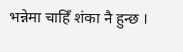भन्नेमा चाहिँ शंका नै हुन्छ ।